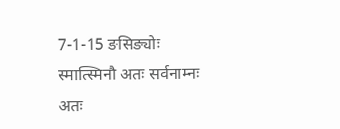7-1-15 ङसिङ्योः स्मात्स्मिनौ अतः सर्वनाम्नः
अतः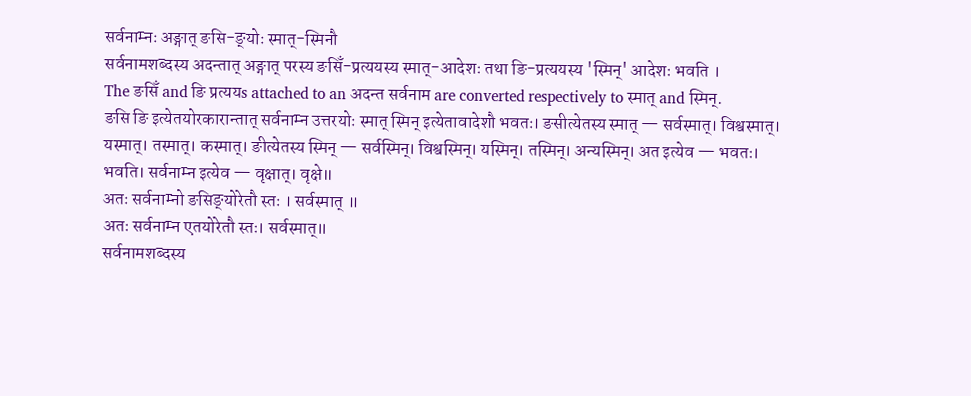सर्वनाम्नः अङ्गात् ङसि-ङ्योः स्मात्-स्मिनौ
सर्वनामशब्दस्य अदन्तात् अङ्गात् परस्य ङसिँ-प्रत्ययस्य स्मात्-आदेशः तथा ङि-प्रत्ययस्य 'स्मिन्' आदेशः भवति ।
The ङसिँ and ङि प्रत्ययs attached to an अदन्त सर्वनाम are converted respectively to स्मात् and स्मिन्.
ङसि ङि इत्येतयोरकारान्तात् सर्वनाम्न उत्तरयोः स्मात् स्मिन् इत्येतावादेशौ भवतः। ङसीत्येतस्य स्मात् — सर्वस्मात्। विश्वस्मात्। यस्मात्। तस्मात्। कस्मात्। ङीत्येतस्य स्मिन् — सर्वस्मिन्। विश्वस्मिन्। यस्मिन्। तस्मिन्। अन्यस्मिन्। अत इत्येव — भवतः। भवति। सर्वनाम्न इत्येव — वृक्षात्। वृक्षे॥
अतः सर्वनाम्नो ङसिङ्योरेतौ स्तः । सर्वस्मात् ॥
अतः सर्वनाम्न एतयोरेतौ स्तः। सर्वस्मात्॥
सर्वनामशब्दस्य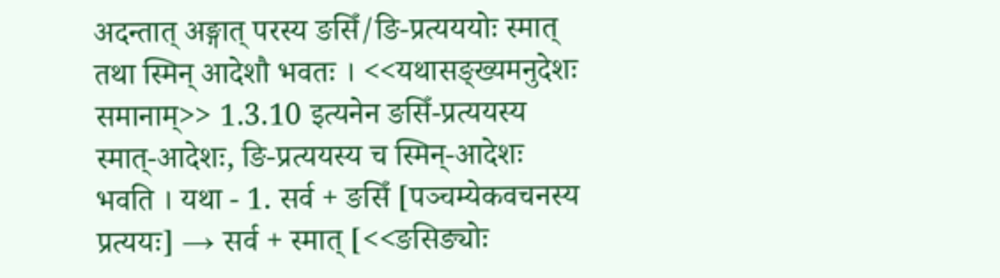अदन्तात् अङ्गात् परस्य ङसिँ/ङि-प्रत्यययोः स्मात् तथा स्मिन् आदेशौ भवतः । <<यथासङ्ख्यमनुदेशः समानाम्>> 1.3.10 इत्यनेन ङसिँ-प्रत्ययस्य स्मात्-आदेशः, ङि-प्रत्ययस्य च स्मिन्-आदेशः भवति । यथा - 1. सर्व + ङसिँ [पञ्चम्येकवचनस्य प्रत्ययः] → सर्व + स्मात् [<<ङसिङ्योः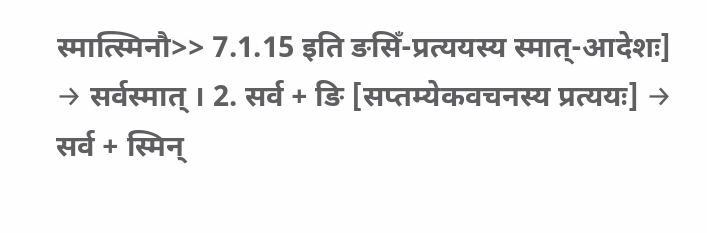स्मात्स्मिनौ>> 7.1.15 इति ङसिँ-प्रत्ययस्य स्मात्-आदेशः] → सर्वस्मात् । 2. सर्व + ङि [सप्तम्येकवचनस्य प्रत्ययः] → सर्व + स्मिन्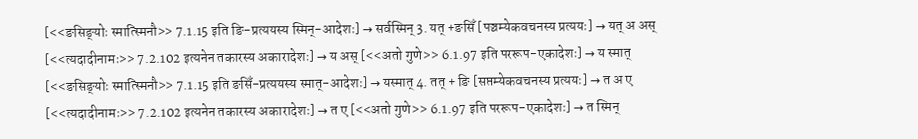[<<ङसिङ्योः स्मात्स्मिनौ>> 7.1.15 इति ङि-प्रत्ययस्य स्मिन्-आदेशः] → सर्वस्मिन् 3. यत् +ङसिँ [पञ्चम्येकवचनस्य प्रत्ययः] → यत् अ अस् [<<त्यदादीनामः>> 7.2.102 इत्यनेन तकारस्य अकारादेशः] → य अस् [<<अतो गुणे>> 6.1.97 इति पररूप-एकादेशः] → य स्मात् [<<ङसिङ्योः स्मात्स्मिनौ>> 7.1.15 इति ङसिँ-प्रत्ययस्य स्मात्-आदेशः] → यस्मात् 4. तत् + ङि [सप्तम्येकवचनस्य प्रत्ययः] → त अ ए [<<त्यदादीनामः>> 7.2.102 इत्यनेन तकारस्य अकारादेशः] → त ए [<<अतो गुणे>> 6.1.97 इति पररूप-एकादेशः] → त स्मिन्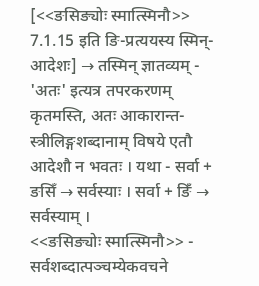[<<ङसिङ्योः स्मात्स्मिनौ>> 7.1.15 इति ङि-प्रत्ययस्य स्मिन्-आदेशः] → तस्मिन् ज्ञातव्यम् - 'अतः' इत्यत्र तपरकरणम् कृतमस्ति, अतः आकारान्त-स्त्रीलिङ्गशब्दानाम् विषये एतौ आदेशौ न भवतः । यथा - सर्वा + ङसिँ → सर्वस्याः । सर्वा + ङिँ → सर्वस्याम् ।
<<ङसिङ्योः स्मात्स्मिनौ>> - सर्वशब्दात्पञ्चम्येकवचने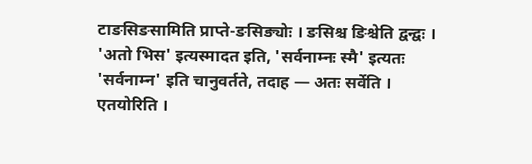टाङसिङसामिति प्राप्ते-ङसिङ्योः । ङसिश्च ङिश्चेति द्वन्द्वः । 'अतो भिस' इत्यस्मादत इति, 'सर्वनाम्नः स्मै' इत्यतः 'सर्वनाम्न' इति चानुवर्तते, तदाह — अतः सर्वेति । एतयोरिति ।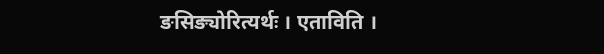ङसिङ्योरित्यर्थः । एताविति ।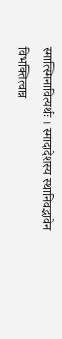स्मात्स्मिनावित्यर्थः । स्मादादेशस्य स्थानिवद्भावेन विभक्तित्वान्न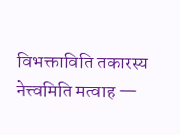विभक्ताविति तकारस्य नेत्त्वमिति मत्वाह —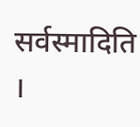सर्वस्मादिति ।